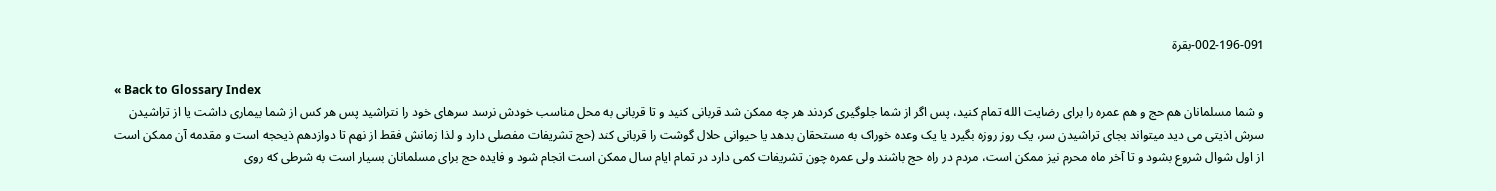002-196-091-بقرة

« Back to Glossary Index
و شما مسلمانان هم حج و هم عمره را برای رضایت الله تمام کنید، پس اگر از شما جلوگیری کردند هر چه ممکن شد قربانی کنید و تا قربانی به محل مناسب خودش نرسد سرهای خود را نتراشید پس هر کس از شما بیماری داشت یا از تراشیدن سرش اذیتی می دید میتواند بجای تراشیدن سر، یک روز روزه بگیرد یا یک وعده خوراک به مستحقان بدهد یا حیوانی حلال گوشت را قربانی کند (حج تشریفات مفصلی دارد و لذا زمانش فقط از نهم تا دوازدهم ذیحجه است و مقدمه آن ممکن است از اول شوال شروع بشود و تا آخر ماه محرم نیز ممکن است، مردم در راه حج باشند ولی عمره چون تشریفات کمی دارد در تمام ایام سال ممکن است انجام شود و فایده حج برای مسلمانان بسیار است به شرطی که روی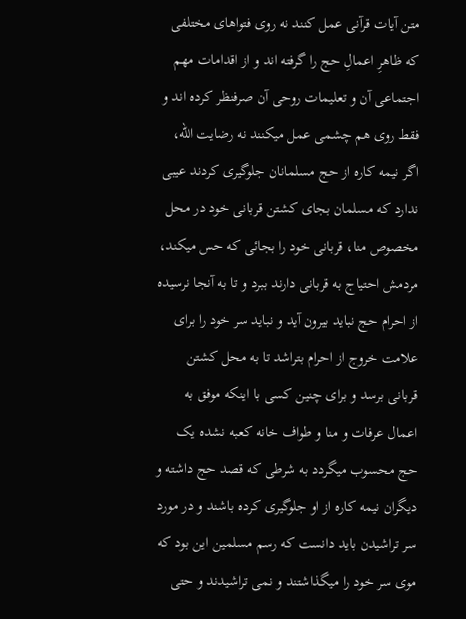متن آیات قرآنی عمل کنند نه روی فتواهای مختلفی که ظاهرِ اعمالِ حج را گرفته اند و از اقدامات مهم اجتماعی آن و تعليمات روحی آن صرفنظر کرده اند و فقط روی هم چشمی عمل میکنند نه رضایت الله، اگر نیمه کاره از حج مسلمانان جلوگیری کردند عیبی ندارد که مسلمان بجای کشتن قربانی خود در محل مخصوص منا، قربانی خود را بجائی که حس میکند، مردمش احتیاج به قربانی دارند ببرد و تا به آنجا نرسیده از احرام حج نباید بیرون آید و نباید سر خود را برای علامت خروج از احرام بتراشد تا به محل کشتن قربانی برسد و برای چنین کسی با اینکه موفق به اعمال عرفات و منا و طواف خانه کعبه نشده یک حج محسوب میگردد به شرطی که قصد حج داشته و دیگران نیمه کاره از او جلوگیری کرده باشند و در مورد سر تراشیدن باید دانست که رسم مسلمین این بود که موی سر خود را میگذاشتند و نمی تراشیدند و حتی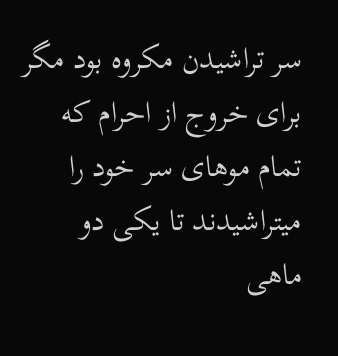سر تراشیدن مکروه بود مگر برای خروج از احرام که تمام موهای سر خود را میتراشیدند تا یکی دو ماهی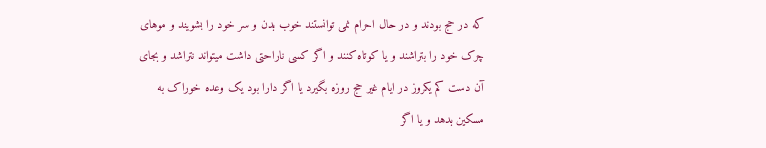که در حج بودند و در حال احرام نمی توانستند خوب بدن و سر خود را بشویند و موهای چرک خود را بتراشند و یا کوتاه کنند و اگر کسی ناراحتی داشت میتواند نتراشد و بجای آن دست کم یکروز در ایام غير حج روزه بگیرد یا اگر دارا بود یک وعده خوراک به مسکین بدهد و یا اگر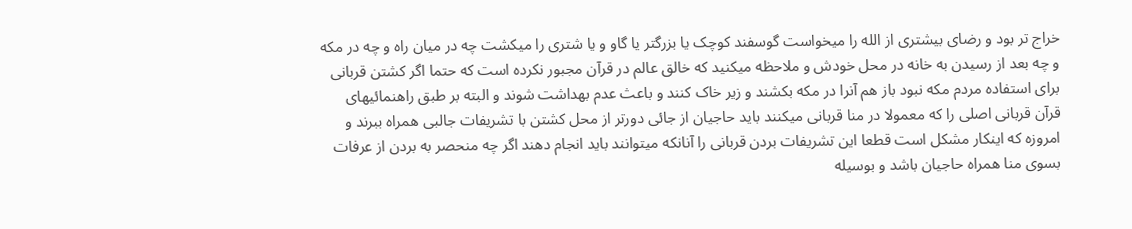خراج تر بود و رضای بیشتری از الله را میخواست گوسفند کوچک یا بزرگتر یا گاو و یا شتری را میکشت چه در میان راه و چه در مکه و چه بعد از رسیدن به خانه در محل خودش و ملاحظه میکنید که خالق عالم در قرآن مجبور نکرده است که حتما اگر کشتن قربانی برای استفاده مردم مکه نبود باز هم آنرا در مکه بکشند و زیر خاک کنند و باعث عدم بهداشت شوند و البته بر طبق راهنمائیهای قرآن قربانی اصلی را که معمولا در منا قربانی میکنند باید حاجیان از جائی دورتر از محل کشتن با تشریفات جالبی همراه ببرند و امروزه که اینکار مشکل است قطعا این تشریفات بردن قربانی را آنانکه میتوانند باید انجام دهند اگر چه منحصر به بردن از عرفات بسوی منا همراه حاجیان باشد و بوسیله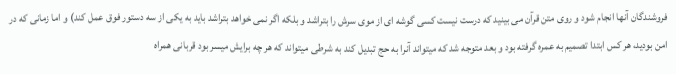فروشندگان آنها انجام شود و روی متن قرآن می بینید که درست نیست کسی گوشه ای از موی سرش را بتراشد و بلکه اگر نمی خواهد بتراشد باید به یکی از سه دستور فوق عمل کند) و اما زمانی که در امن بودید، هر کس ابتدا تصمیم به عمره گرفته بود و بعد متوجه شد که میتواند آنرا به حج تبدیل کند به شرطی میتواند که هر چه برایش میسر بود قربانی همراه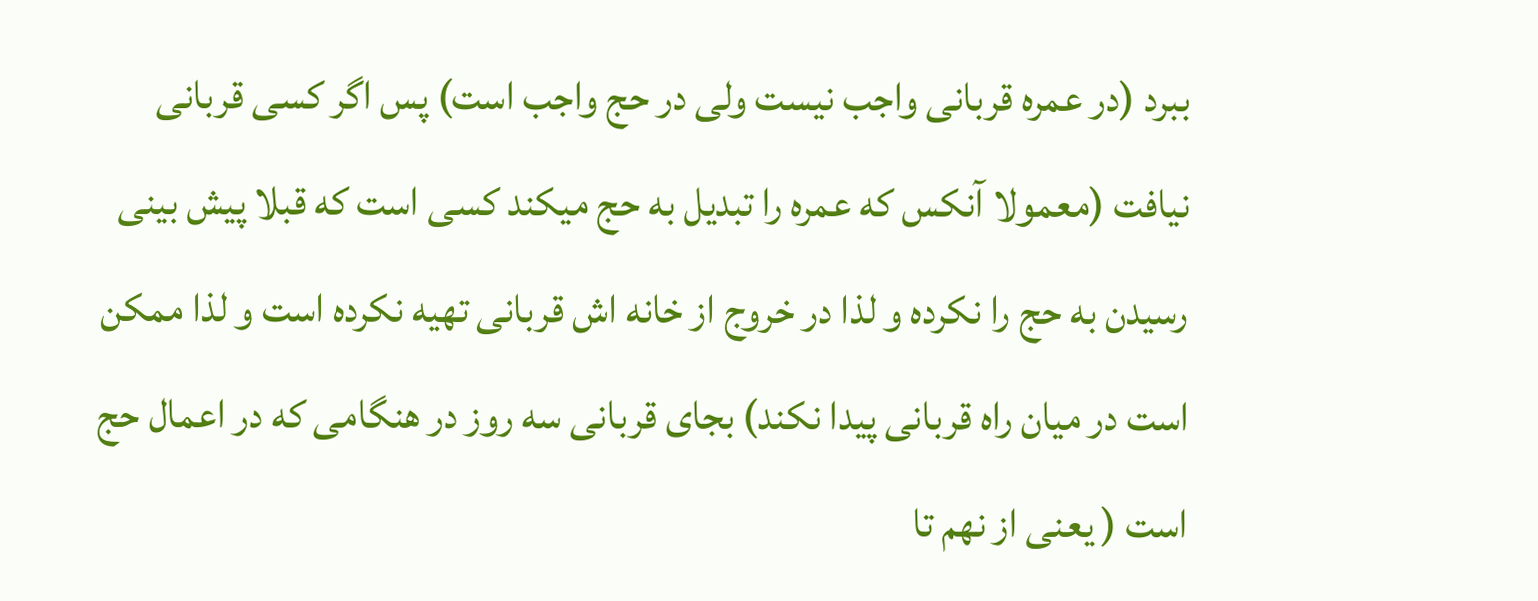ببرد (در عمره قربانی واجب نیست ولی در حج واجب است) پس اگر کسی قربانی نیافت (معمولا آنکس که عمره را تبدیل به حج میکند کسی است که قبلا پیش بینی رسیدن به حج را نکرده و لذا در خروج از خانه اش قربانی تهیه نکرده است و لذا ممکن است در میان راه قربانی پیدا نکند) بجای قربانی سه روز در هنگامی که در اعمال حج است ( یعنی از نهم تا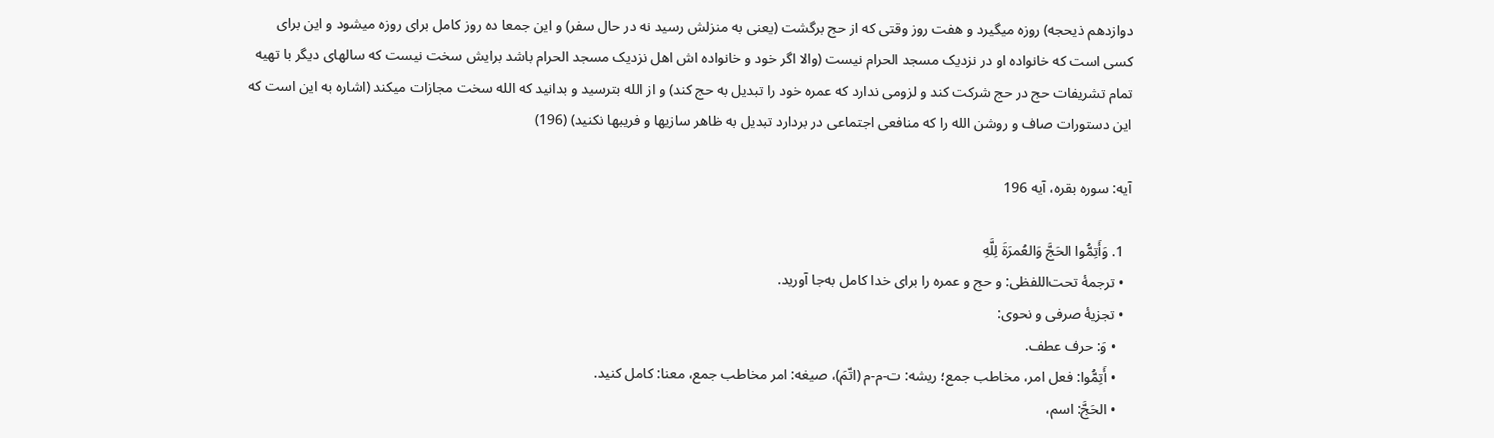دوازدهم ذیحجه) روزه میگیرد و هفت روز وقتی که از حج برگشت (یعنی به منزلش رسید نه در حال سفر) و این جمعا ده روز کامل برای روزه میشود و این برای کسی است که خانواده او در نزدیک مسجد الحرام نیست (والا اگر خود و خانواده اش اهل نزدیک مسجد الحرام باشد برایش سخت نیست که سالهای دیگر با تهیه تمام تشریفات حج در حج شرکت کند و لزومی ندارد که عمره خود را تبدیل به حج كند) و از الله بترسید و بدانید که الله سخت مجازات میکند (اشاره به این است که این دستورات صاف و روشن الله را که منافعی اجتماعی در بردارد تبدیل به ظاهر سازیها و فريبها نکنید) (196)

آیه: سوره بقره، آیه 196

  1. وَأَتِمُّوا الحَجَّ وَالعُمرَةَ لِلَّهِ
  • ترجمهٔ تحت‌اللفظی: و حج و عمره را برای خدا کامل به‌جا آورید.
  • تجزیهٔ صرفی و نحوی:
    • وَ: حرف عطف.
    • أَتِمُّوا: فعل امر، مخاطب جمع؛ ریشه: ت-م-م (اتّمَ)، صیغه: امر مخاطب جمع، معنا: کامل کنید.
    • الحَجَّ: اسم،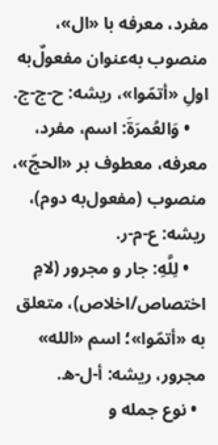مفرد، معرفه با «ال»، منصوب به‌عنوان مفعولٌ‌به اولِ «أتمّوا»، ریشه: ح-ج-ج.
    • وَالعُمرَةَ: اسم، مفرد، معرفه، معطوف بر «الحجّ»، منصوب (مفعول‌به دوم)، ریشه: ع-م-ر.
    • لِلَّهِ: جار و مجرور (لامِ اختصاص/اخلاص)، متعلق به «أتمّوا»؛ اسم «الله» مجرور، ریشه: أ-ل-ه.
  • نوع جمله و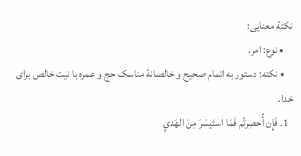نکتهٔ معنایی:
    • نوع: امر.
    • نکته: دستور به اتمام صحیح و خالصانهٔ مناسک حج و عمره با نیت خالص برای خدا.
  1. فَإِن أُحصِرتُم فَمَا استَيسَرَ مِنَ الهَديِ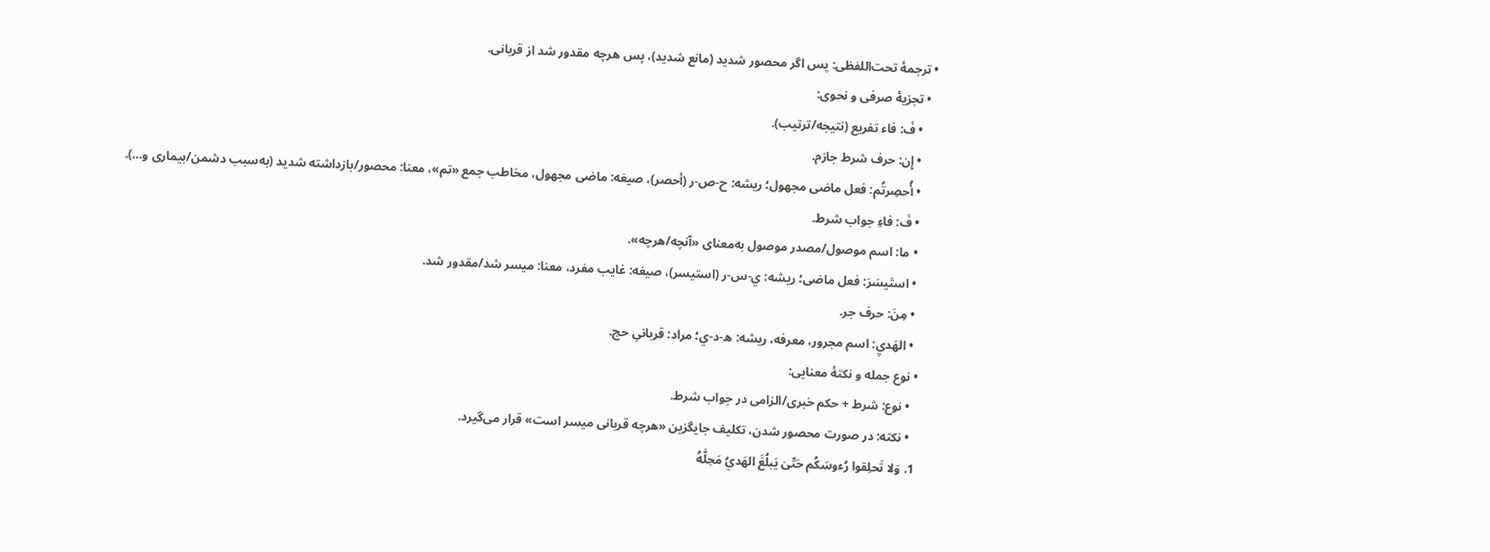• ترجمهٔ تحت‌اللفظی: پس اگر محصور شدید (مانع شدید)، پس هرچه مقدور شد از قربانی.
  • تجزیهٔ صرفی و نحوی:
    • فَ: فاء تفریع (نتیجه/ترتیب).
    • إِن: حرف شرط جازم.
    • أُحصِرتُم: فعل ماضی مجهول؛ ریشه: ح-ص-ر (أحصر)، صیغه: ماضی مجهول، مخاطب جمع «تم»، معنا: محصور/بازداشته شدید (به‌سبب دشمن/بیماری و…).
    • فَ: فاءِ جواب شرط.
    • ما: اسم موصول/مصدر موصول به‌معنای «آنچه/هرچه».
    • استَيسَرَ: فعل ماضی؛ ریشه: ي-س-ر (استيسر)، صیغه: غایب مفرد، معنا: میسر شد/مقدور شد.
    • مِنَ: حرف جر.
    • الهَديِ: اسم مجرور، معرفه، ریشه: ه-د-ي؛ مراد: قربانیِ حج.
  • نوع جمله و نکتهٔ معنایی:
    • نوع: شرط + حکم خبری/الزامی در جواب شرط.
    • نکته: در صورت محصور شدن، تکلیف جایگزین «هرچه قربانی میسر است» قرار می‌گیرد.
  1. وَلا تَحلِقوا رُءوسَكُم حَتّىٰ يَبلُغَ الهَديُ مَحِلَّهُ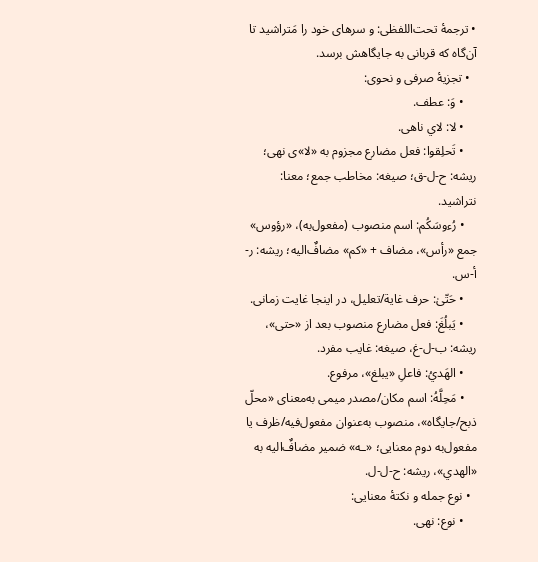• ترجمهٔ تحت‌اللفظی: و سرهای خود را مَتراشید تا آن‌گاه که قربانی به جایگاهش برسد.
  • تجزیهٔ صرفی و نحوی:
    • وَ: عطف.
    • لا: لاي ناهی.
    • تَحلِقوا: فعل مضارع مجزوم به «لا»ی نهی؛ ریشه: ح-ل-ق؛ صیغه: مخاطب جمع؛ معنا: نتراشید.
    • رُءوسَكُم: اسم منصوب (مفعول‌به)، «رؤوس» جمع «رأس»، مضاف + «كم» مضافٌ‌الیه؛ ریشه: ر-أ-س.
    • حَتّىٰ: حرف غاية/تعليل، در اینجا غایت زمانی.
    • يَبلُغَ: فعل مضارع منصوب بعد از «حتى»، ریشه: ب-ل-غ، صیغه: غایب مفرد.
    • الهَديُ: فاعلِ «يبلغ»، مرفوع.
    • مَحِلَّهُ: اسم مکان/مصدر میمی به‌معنای «محلّ ذبح/جایگاه»، منصوب به‌عنوان مفعول‌فیه/ظرف یا مفعول‌به دوم معنایی؛ «ـه» ضمیر مضافٌ‌الیه به «الهدي»، ریشه: ح-ل-ل.
  • نوع جمله و نکتهٔ معنایی:
    • نوع: نهی.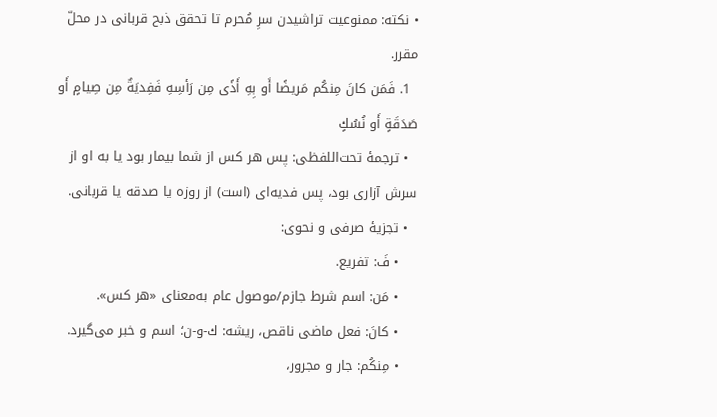• نکته: ممنوعیت تراشیدن سرِ مُحرم تا تحقق ذبح قربانی در محلّ مقرر.
  1. فَمَن كانَ مِنكُم مَريضًا أَو بِهِ أَذًى مِن رَأسِهِ فَفِديَةٌ مِن صِيامٍ أَو صَدَقَةٍ أَو نُسُكٍ
  • ترجمهٔ تحت‌اللفظی: پس هر کس از شما بیمار بود یا به او از سرش آزاری بود، پس فدیه‌ای (است) از روزه یا صدقه یا قربانی.
  • تجزیهٔ صرفی و نحوی:
    • فَ: تفریع.
    • مَن: اسم شرط جازم/موصول عام به‌معنای «هر کس».
    • كانَ: فعل ماضی ناقص، ریشه: ك-و-ن؛ اسم و خبر می‌گیرد.
    • مِنكُم: جار و مجرور،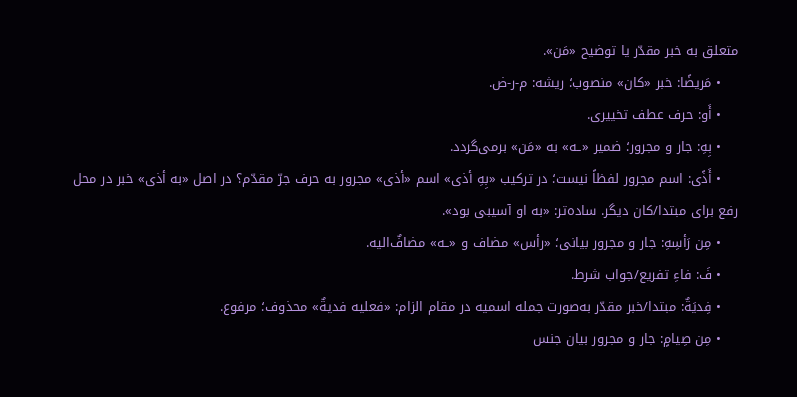متعلق به خبر مقدّر یا توضیح «مَن».
    • مَريضًا: خبر «كان» منصوب؛ ریشه: م-ر-ض.
    • أَو: حرف عطف تخییری.
    • بِهِ: جار و مجرور؛ ضمیر «ـه» به «مَن» برمی‌گردد.
    • أَذًى: اسم مجرور لفظاً نیست؛ در ترکیب «بِهِ أذى» اسم «أذى» مجرور به حرف جرّ مقدّم؟ در اصل «به أذى» خبر در محل رفع برای مبتدا/کان دیگر. ساده‌تر: «به او آسیبی بود».
    • مِن رَأسِهِ: جار و مجرور بیانی؛ «رأس» مضاف و «ـه» مضافٌ‌الیه.
    • فَ: فاءِ تفریع/جواب شرط.
    • فِديَةٌ: مبتدا/خبر مقدّر به‌صورت جمله اسمیه در مقام الزام: «فعليه فديةٌ» محذوف؛ مرفوع.
    • مِن صِيامٍ: جار و مجرور بیان جنس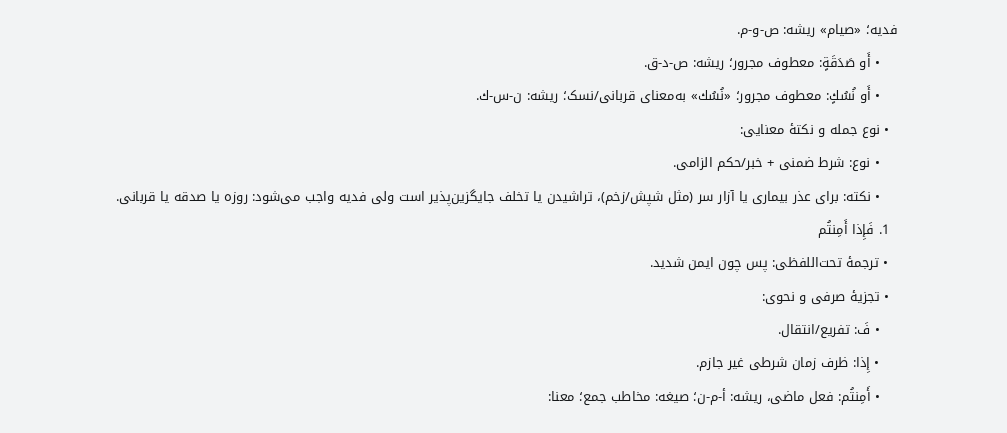فدیه؛ «صيام» ریشه: ص-و-م.
    • أَو صَدَقَةٍ: معطوف مجرور؛ ریشه: ص-د-ق.
    • أَو نُسُكٍ: معطوف مجرور؛ «نُسُك» به‌معنای قربانی/نسک؛ ریشه: ن-س-ك.
  • نوع جمله و نکتهٔ معنایی:
    • نوع: شرط ضمنی + خبر/حکم الزامی.
    • نکته: برای عذر بیماری یا آزار سر (مثل شپش/زخم)، تراشیدن یا تخلف جایگزین‌پذیر است ولی فدیه واجب می‌شود: روزه یا صدقه یا قربانی.
  1. فَإِذا أَمِنتُم
  • ترجمهٔ تحت‌اللفظی: پس چون ایمن شدید.
  • تجزیهٔ صرفی و نحوی:
    • فَ: تفریع/انتقال.
    • إِذا: ظرف زمان شرطی غیر جازم.
    • أَمِنتُم: فعل ماضی، ریشه: أ-م-ن؛ صیغه: مخاطب جمع؛ معنا: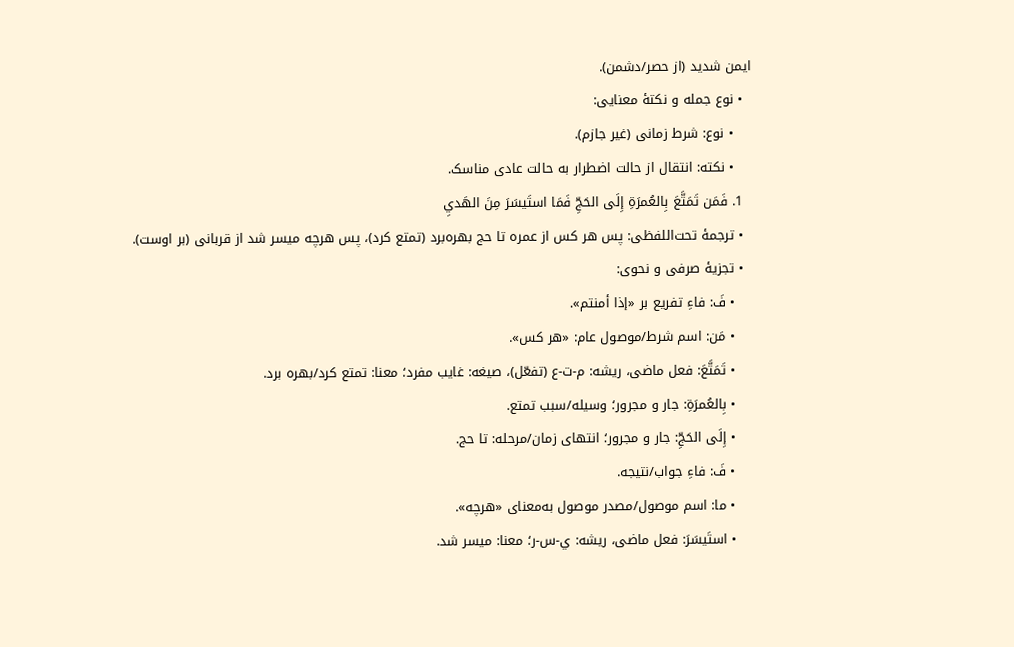ایمن شدید (از حصر/دشمن).
  • نوع جمله و نکتهٔ معنایی:
    • نوع: شرط زمانی (غیر جازم).
    • نکته: انتقال از حالت اضطرار به حالت عادی مناسک.
  1. فَمَن تَمَتَّعَ بِالعُمرَةِ إِلَى الحَجِّ فَمَا استَيسَرَ مِنَ الهَديِ
  • ترجمهٔ تحت‌اللفظی: پس هر کس از عمره تا حج بهره‌برد (تمتع کرد)، پس هرچه میسر شد از قربانی (بر اوست).
  • تجزیهٔ صرفی و نحوی:
    • فَ: فاءِ تفریع بر «إذا أمنتم».
    • مَن: اسم شرط/موصول عام: «هر کس».
    • تَمَتَّعَ: فعل ماضی، ریشه: م-ت-ع (تفعّل)، صیغه: غایب مفرد؛ معنا: تمتع کرد/بهره برد.
    • بِالعُمرَةِ: جار و مجرور؛ وسیله/سبب تمتع.
    • إِلَى الحَجِّ: جار و مجرور؛ انتهای زمان/مرحله: تا حج.
    • فَ: فاءِ جواب/نتیجه.
    • ما: اسم موصول/مصدر موصول به‌معنای «هرچه».
    • استَيسَرَ: فعل ماضی، ریشه: ي-س-ر؛ معنا: میسر شد.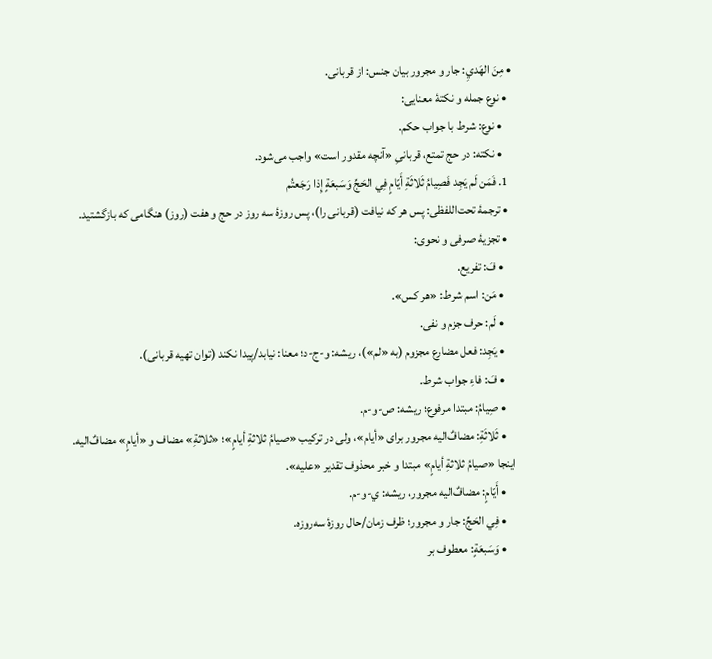• مِنَ الهَديِ: جار و مجرور بیان جنس: از قربانی.
  • نوع جمله و نکتهٔ معنایی:
    • نوع: شرط با جواب حکم.
    • نکته: در حج تمتع، قربانیِ «آنچه مقدور است» واجب می‌شود.
  1. فَمَن لَم يَجِد فَصِيامُ ثَلاثَةِ أَيّامٍ فِي الحَجِّ وَسَبعَةٍ إِذا رَجَعتُم
  • ترجمهٔ تحت‌اللفظی: پس هر که نیافت (قربانی را)، پس روزهٔ سه روز در حج و هفت (روز) هنگامی که بازگشتید.
  • تجزیهٔ صرفی و نحوی:
    • فَ: تفریع.
    • مَن: اسم شرط: «هر کس».
    • لَم: حرف جزم و نفی.
    • يَجِد: فعل مضارع مجزوم (به «لم»)، ریشه: و-ج-د؛ معنا: نیابد/پیدا نکند (توان تهیه قربانی).
    • فَ: فاءِ جواب شرط.
    • صِيامُ: مبتدا مرفوع؛ ریشه: ص-و-م.
    • ثَلاثَةِ: مضافٌ‌الیه مجرور برای «أيام»، ولی در ترکیب «صيامُ ثلاثةِ أيامٍ»؛ «ثلاثةِ» مضاف و «أيامٍ» مضافٌ‌الیه. اینجا «صيامُ ثلاثةِ أيامٍ» مبتدا و خبر محذوف تقدیر «عليه».
    • أَيّامٍ: مضافٌ‌الیه مجرور، ریشه: ي-و-م.
    • فِي الحَجِّ: جار و مجرور؛ ظرف زمان/حال روزهٔ سه‌روزه.
    • وَسَبعَةٍ: معطوف بر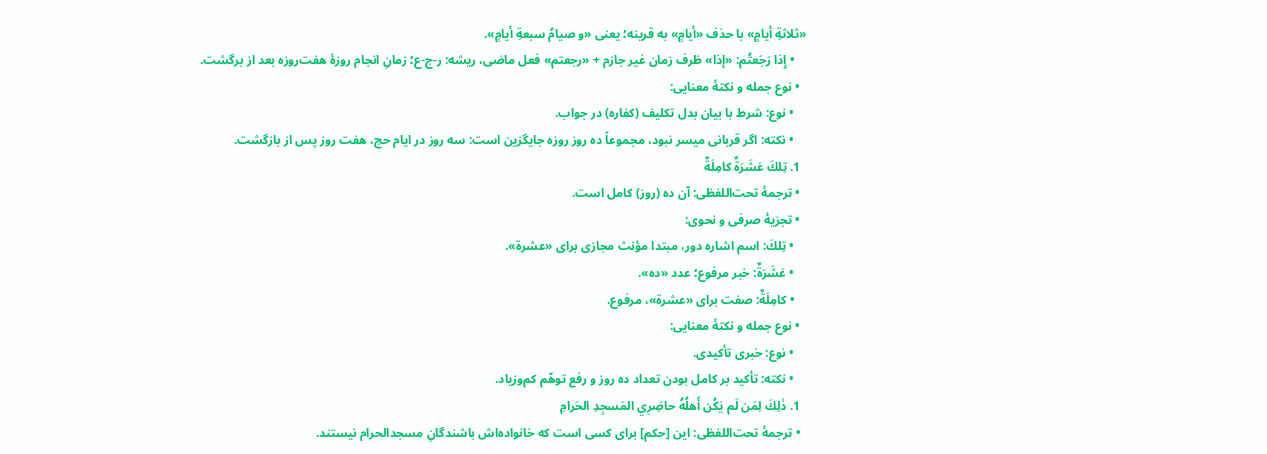«ثلاثةِ أيامٍ» با حذف «أيامٍ» به قرینه؛ یعنی «و صيامُ سبعةِ أيامٍ».
    • إِذا رَجَعتُم: «إذا» ظرف زمان غیر جازم + «رجعتم» فعل ماضی، ریشه: ر-ج-ع؛ زمانِ انجام روزهٔ هفت‌روزه بعد از برگشت.
  • نوع جمله و نکتهٔ معنایی:
    • نوع: شرط با بیان بدل تکلیف (کفاره) در جواب.
    • نکته: اگر قربانی میسر نبود، مجموعاً ده روز روزه جایگزین است: سه روز در ایام حج، هفت روز پس از بازگشت.
  1. تِلكَ عَشَرَةٌ كامِلَةٌ
  • ترجمهٔ تحت‌اللفظی: آن ده (روز) کامل است.
  • تجزیهٔ صرفی و نحوی:
    • تِلكَ: اسم اشاره دور، مبتدا مؤنث مجازی برای «عشرة».
    • عَشَرَةٌ: خبر مرفوع؛ عدد «ده».
    • كامِلَةٌ: صفت برای «عشرة»، مرفوع.
  • نوع جمله و نکتهٔ معنایی:
    • نوع: خبری تأکیدی.
    • نکته: تأکید بر کامل بودن تعداد ده روز و رفع توهّم کم‌وزیاد.
  1. ذٰلِكَ لِمَن لَم يَكُن أَهلُهُ حاضِرِي المَسجِدِ الحَرامِ
  • ترجمهٔ تحت‌اللفظی: این [حکم] برای کسی است که خانواده‌اش باشندگانِ مسجدالحرام نیستند.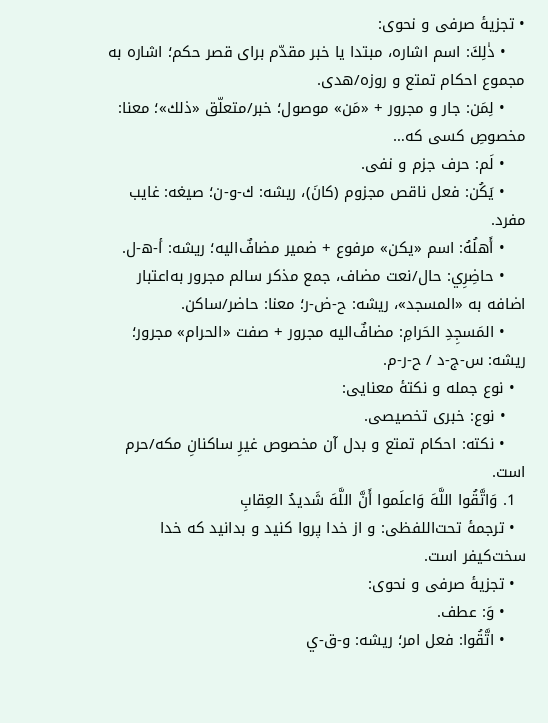• تجزیهٔ صرفی و نحوی:
    • ذٰلِكَ: اسم اشاره، مبتدا یا خبر مقدّم برای قصر حکم؛ اشاره به مجموع احکام تمتع و روزه/هدی.
    • لِمَن: جار و مجرور + «مَن» موصول؛ خبر/متعلّق «ذلك»؛ معنا: مخصوصِ کسی که…
    • لَم: حرف جزم و نفی.
    • يَكُن: فعل ناقص مجزوم (کانَ)، ریشه: ك-و-ن؛ صیغه: غایب مفرد.
    • أَهلُهُ: اسم «يكن» مرفوع + ضمیر مضافٌ‌الیه؛ ریشه: أ-ه-ل.
    • حاضِرِي: حال/نعت مضاف، جمع مذكر سالم مجرور به‌اعتبار اضافه به «المسجد»، ریشه: ح-ض-ر؛ معنا: حاضر/ساکن.
    • المَسجِدِ الحَرامِ: مضافٌ‌الیه مجرور + صفت «الحرام» مجرور؛ ریشه: س-ج-د / ح-ر-م.
  • نوع جمله و نکتهٔ معنایی:
    • نوع: خبری تخصیصی.
    • نکته: احکام تمتع و بدل آن مخصوص غیرِ ساکنانِ مکه/حرم است.
  1. وَاتَّقُوا اللَّهَ وَاعلَموا أَنَّ اللَّهَ شَديدُ العِقابِ
  • ترجمهٔ تحت‌اللفظی: و از خدا پروا کنید و بدانید که خدا سخت‌کیفر است.
  • تجزیهٔ صرفی و نحوی:
    • وَ: عطف.
    • اتَّقُوا: فعل امر؛ ریشه: و-ق-ي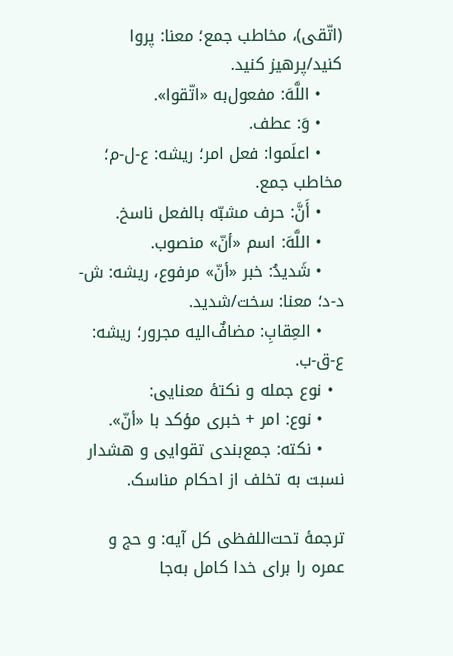(اتّقى)، مخاطب جمع؛ معنا: پروا کنید/پرهیز کنید.
    • اللَّهَ: مفعول‌به «اتّقوا».
    • وَ: عطف.
    • اعلَموا: فعل امر؛ ریشه: ع-ل-م؛ مخاطب جمع.
    • أَنَّ: حرف مشبّه بالفعل ناسخ.
    • اللَّهَ: اسم «أنّ» منصوب.
    • شَديدُ: خبر «أنّ» مرفوع، ریشه: ش-د-د؛ معنا: سخت/شدید.
    • العِقابِ: مضافٌ‌الیه مجرور؛ ریشه: ع-ق-ب.
  • نوع جمله و نکتهٔ معنایی:
    • نوع: امر + خبری مؤکد با «أنّ».
    • نکته: جمع‌بندی تقوایی و هشدار نسبت به تخلف از احکام مناسک.

ترجمهٔ تحت‌اللفظی کل آیه: و حج و عمره را برای خدا کامل به‌جا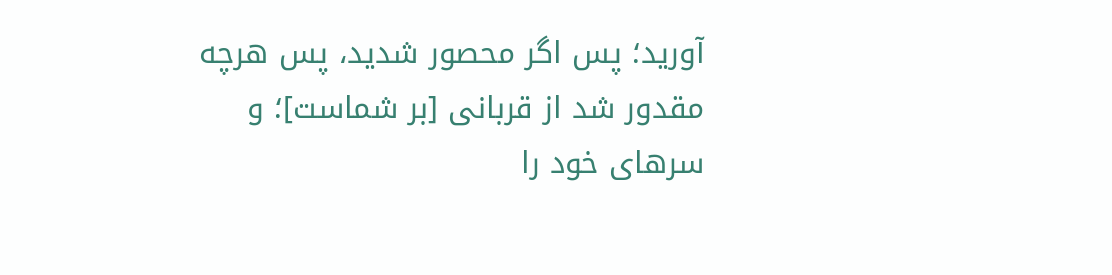آورید؛ پس اگر محصور شدید، پس هرچه مقدور شد از قربانی [بر شماست]؛ و سرهای خود را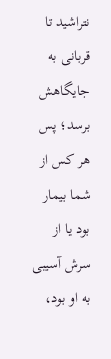نتراشید تا قربانی به جایگاهش برسد؛ پس هر کس از شما بیمار بود یا از سرش آسیبی به او بود،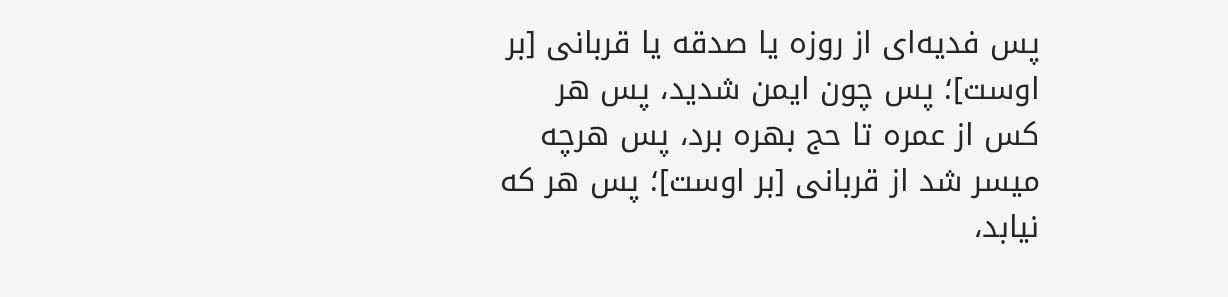پس فدیه‌ای از روزه یا صدقه یا قربانی [بر اوست]؛ پس چون ایمن شدید، پس هر کس از عمره تا حج بهره برد، پس هرچه میسر شد از قربانی [بر اوست]؛ پس هر که نیابد،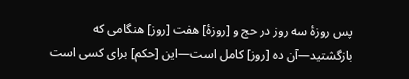پس روزهٔ سه روز در حج و [روزهٔ] هفت [روز] هنگامی که بازگشتید—آن ده [روز] کامل است—این [حکم] برای کسی است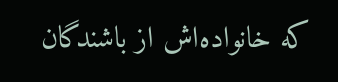که خانواده‌اش از باشندگان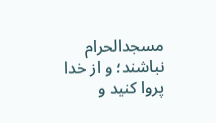مسجدالحرام نباشند؛ و از خدا پروا کنید و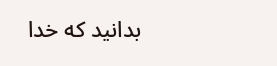بدانید که خدا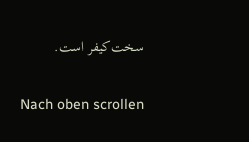سخت‌کیفر است.

Nach oben scrollen